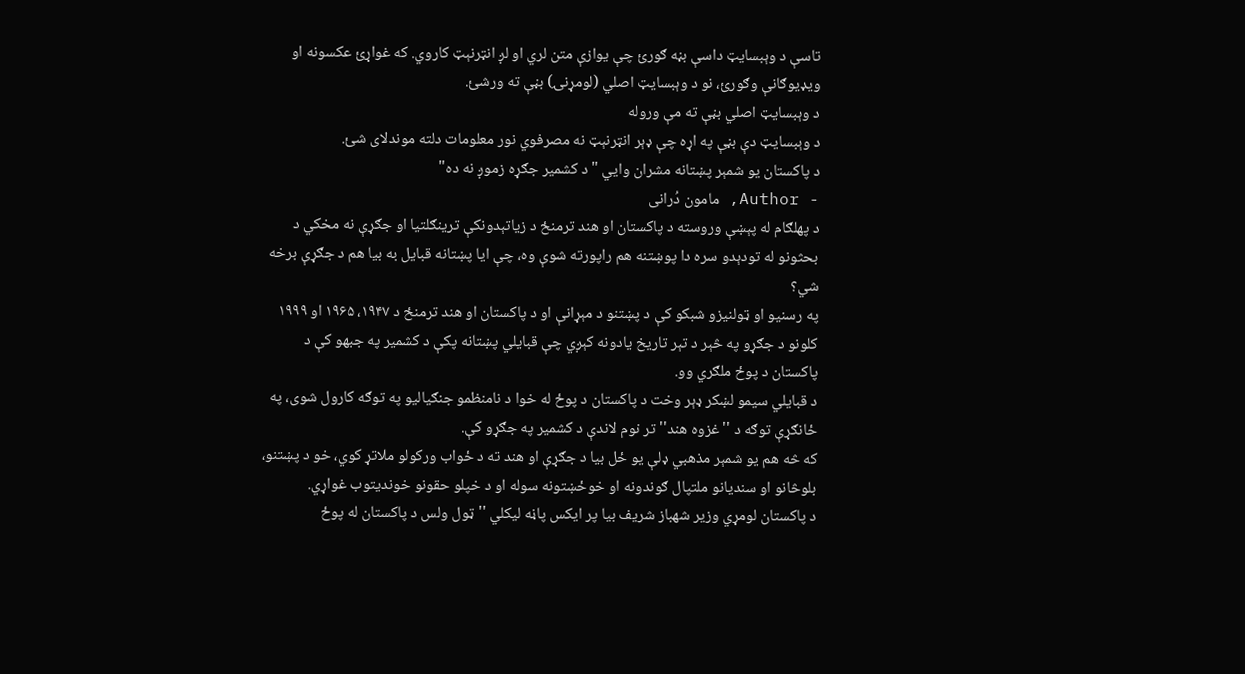تاسې د وېبسایټ داسې بڼه ګورئ چې یوازې متن لري او لږ انټرنېټ کاروي. که غواړئ عکسونه او ویډیوګانې وګورئ، نو د وېبسایټ اصلي (لومړنۍ) بڼې ته ورشئ.
د وېبسایټ اصلي بڼې ته مې وروله
د وېبسایټ دې بڼې په اړه چې ډېر انټرنېټ نه مصرفوي نور معلومات دلته موندلای شئ.
د پاکستان یو شمېر پښتانه مشران وايي "د کشمیر جګړه زموږ نه ده"
- Author, مامون دُرانی
د پهلګام له پېښې وروسته د پاکستان او هند ترمنځ د زیاتېدونکې ترینګلتیا او جګړې نه مخکي د بحثونو له تودېدو سره دا پوښتنه هم راپورته شوې وه، چې ایا پښتانه قبایل به بیا هم د جګړې برخه شي؟
په رسنیو او ټولنیزو شبکو کې د پښتنو د مېړانې او د پاکستان او هند ترمنځ د ۱۹۴۷، ۱۹۶۵ او ۱۹۹۹ کلونو د جګړو په څېر د تېر تاریخ یادونه کېږي چې قبایلي پښتانه پکې د کشمیر په جبهو کې د پاکستان د پوځ ملګري وو.
د قبایلي سیمو لښکر ډېر وخت د پاکستان د پوځ له خوا د نامنظمو جنګیالیو په توګه کارول شوی، په ځانګړې توګه د ''غزوه هند'' تر نوم لاندې د کشمیر په جګړو کې.
که څه هم یو شمېر مذهبي ډلې یو ځل بیا د جګړې او هند ته د ځواب ورکولو ملاتړ کوي، خو د پښتنو، بلوڅانو او سندیانو ملتپال ګوندونه او خوځښتونه سوله او د خپلو حقونو خوندیتوب غواړي.
د پاکستان لومړي وزیر شهباز شریف بیا پر ایکس پاڼه لیکلي ''ټول ولس د پاکستان له پوځ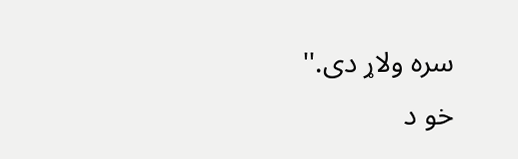سره ولاړ دی.''
خو د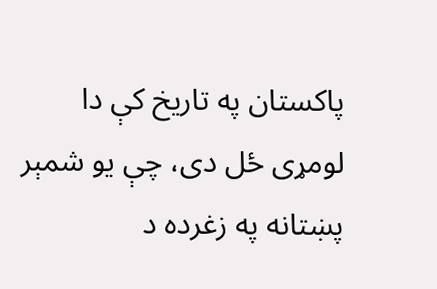پاکستان په تاریخ کې دا لومړی ځل دی، چې یو شمېر پښتانه په زغرده د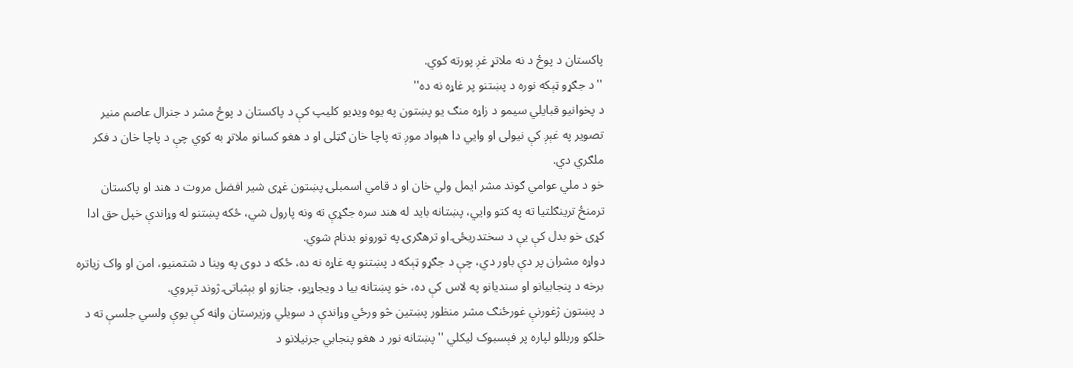پاکستان د پوځ د نه ملاتړ غږ پورته کوي.
''د جګړو ټېکه نوره د پښتنو پر غاړه نه ده''
د پخوانیو قبایلي سیمو د زاړه منګ یو پښتون په یوه ویډیو کلیپ کې د پاکستان د پوځ مشر د جنرال عاصم منیر تصویر په غېږ کې نیولی او وایي دا هېواد موږ ته پاچا خان ګټلی او د هغو کسانو ملاتړ به کوي چې د پاچا خان د فکر ملګري دي.
خو د ملي عوامي ګوند مشر ایمل ولي خان او د قامي اسمبلۍ پښتون غړی شیر افضل مروت د هند او پاکستان ترمنځ ترینګلتیا ته په کتو وایي، پښتانه باید له هند سره جګړې ته ونه پارول شي، ځکه پښتنو له وړاندې خپل حق ادا کړی خو بدل کې یې د سختدریځۍ او ترهګرۍ په تورونو بدنام شوي.
دواړه مشران پر دې باور دي، چې د جګړو ټېکه د پښتنو په غاړه نه ده، ځکه د دوی په وینا د شتمنیو، امن او واک زیاتره برخه د پنجابیانو او سندیانو په لاس کې ده، خو پښتانه بیا د ویجاړیو، جنازو او بېثباتۍ ژوند تېروي.
د پښتون ژغورنې غورځنګ مشر منظور پښتین څو ورځي وړاندې د سویلي وزیرستان واڼه کې یوې ولسي جلسې ته د خلکو وربللو لپاره پر فېسبوک لیکلي ''پښتانه نور د هغو پنجابي جرنیلانو د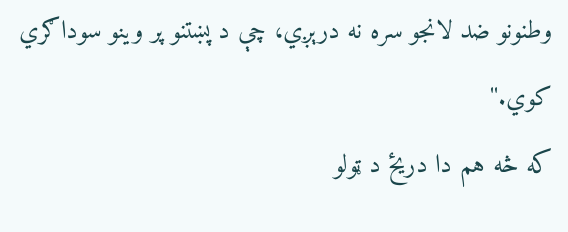وطنونو ضد لانجو سره نه درېږي، چې د پښتنو پر وینو سوداګري کوي.''
که څه هم دا دریځ د ټولو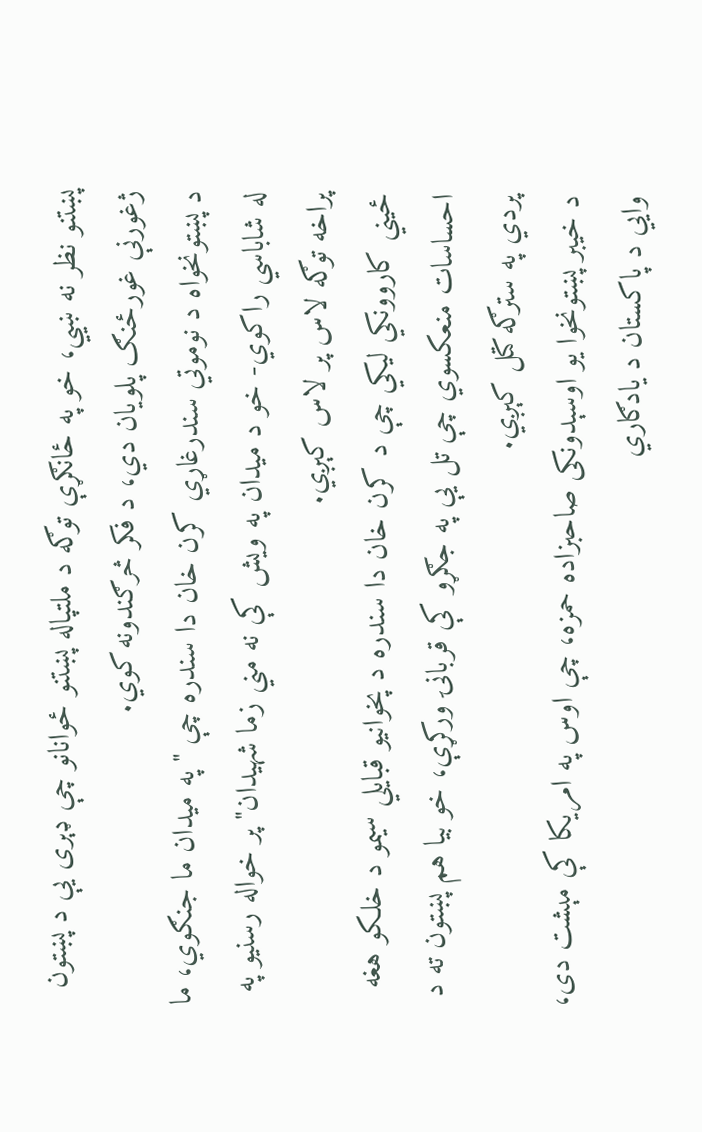پښتنو نظر نه ښيي، خو په ځانګړې توګه د ملتپاله پښتنو ځوانانو چې ډېری یې د پښتون ژغورنې غورځنګ پلویان دي، د فکر څرګندونه کوي.
د پښتونخواه د نوموتي سندرغاړي کرن خان دا سندره چې "په میدان ما جنګوي، ما له شاباسي راکوي- خو د میدان په ویش کې نه مني زما شهیدان" پر خواله رسنیو په پراخه توګه لاس پر لاس کېږي.
ځیني کاروونکي لیکي چې د کرن خان دا سندره د پخوانیو قبایلي سیمو د خلکو هغه احساسات منعکسوي چې تل یې په جګړو کې قربانۍ ورکړې، خو بیا هم پښتون ته د پردي په سترګه کتل کېږي.
د خیبر پښتونخوا یو اوسېدونکی صاحبزاده حمزه، چې اوس په امریکا کې مېشت دی، وايي د پاکستان د یادګاري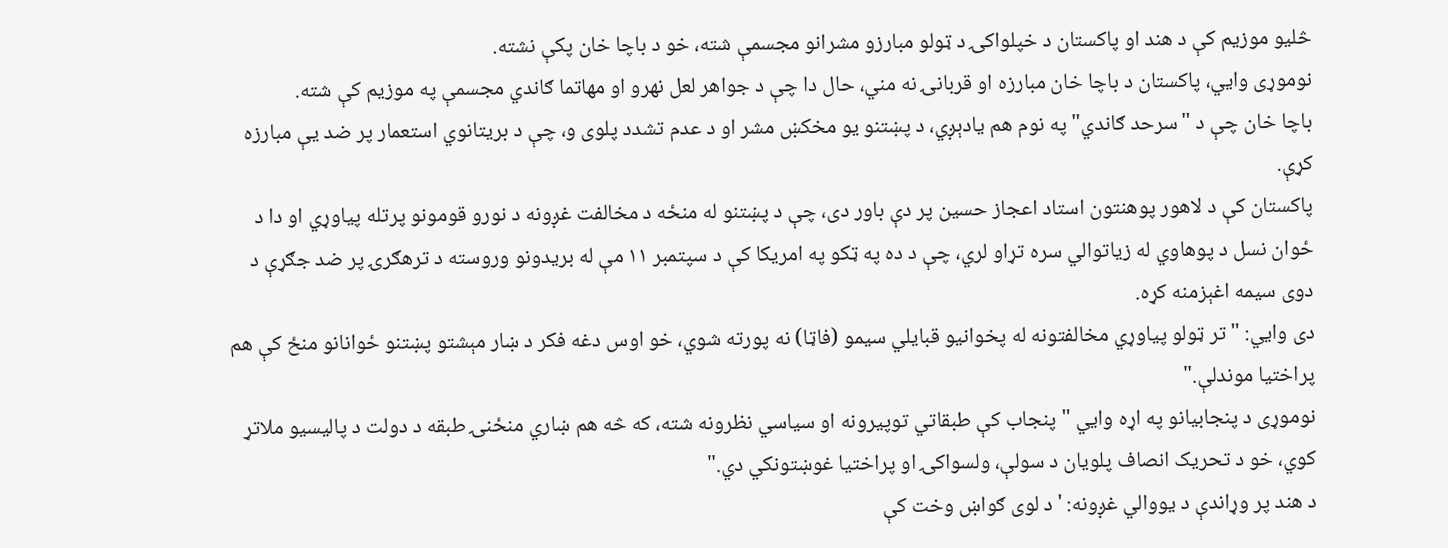څلیو موزیم کې د هند او پاکستان د خپلواکۍ د ټولو مبارزو مشرانو مجسمې شته، خو د باچا خان پکې نشته.
نوموړی وايي، پاکستان د باچا خان مبارزه او قربانۍ نه مني، حال دا چې د جواهر لعل نهرو او مهاتما ګاندي مجسمې په موزیم کې شته.
باچا خان چې د "سرحد ګاندي" په نوم هم یادېږي، د پښتنو یو مخکښ مشر او د عدم تشدد پلوی و، چې د بریتانوي استعمار پر ضد یې مبارزه کړې.
پاکستان کې د لاهور پوهنتون استاد اعجاز حسین پر دې باور دی، چې د پښتنو له منځه د مخالفت غږونه د نورو قومونو پرتله پیاوړي او دا د ځوان نسل د پوهاوي له زیاتوالي سره تړاو لري، چې د ده په ټکو په امریکا کې د سپتمبر ۱۱ مې له بريدونو وروسته د ترهګرۍ پر ضد جګړې د دوی سیمه اغېزمنه کړه.
دی وايي: "تر ټولو پیاوړي مخالفتونه له پخوانیو قبايلي سیمو (فاټا) نه پورته شوي، خو اوس دغه فکر د ښار مېشتو پښتنو ځوانانو منځ کې هم پراختیا موندلې."
نوموړی د پنجابیانو په اړه وایي "پنجاب کې طبقاتي توپیرونه او سیاسي نظرونه شته، که څه هم ښاري منځنۍ طبقه د دولت د پالیسیو ملاتړ کوي، خو د تحریک انصاف پلویان د سولې، ولسواکۍ او پراختیا غوښتونکي دي."
د هند پر وړاندې د یووالي غږونه: 'د لوی ګواښ وخت کې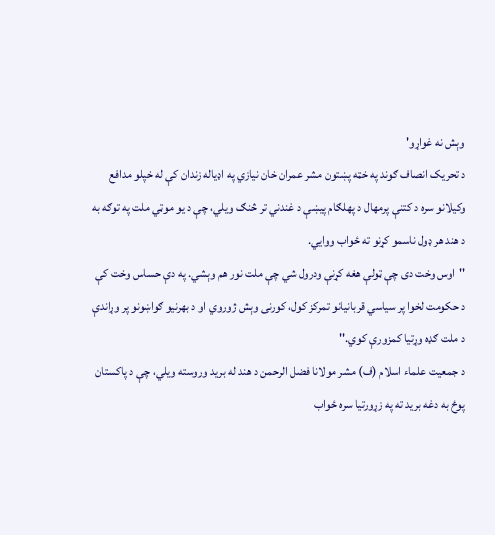وېش نه غواړو'
د تحریک انصاف ګوند په خټه پښتون مشر عمران خان نیازي په اډیاله زندان کې له خپلو مدافع وکیلانو سره د کتنې پرمهال د پهلګام پيښې د غندني تر څنګ ویلي، چې د یو موټي ملت په توګه به د هند هر ډول ناسمو کړنو ته ځواب ووایي.
''اوس وخت دى چې ټولې هغه کړنې ودرول شي چې ملت نور هم وېشي. په دې حساس وخت کې د حکومت لخوا پر سیاسي قربانیانو تمرکز کول، کورنى وېش ژوروي او د بهرنیو ګواښونو پر وړاندې د ملت ګډه وړتیا کمزورې کوي.''
د جمعیت علماء اسلام (ف) مشر مولانا فضل الرحمن د هند له برید وروسته ویلي، چې د پاکستان پوځ به دغه برید ته په زړورتیا سره ځواب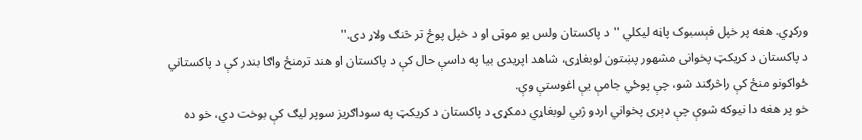ورکړي. هغه پر خپل فېسبوک پاڼه لیکلي ''د پاکستان ولس یو موټی او د خپل پوځ تر څنګ ولاړ دی.''
د پاکستان د کريکټ پخوانی مشهور پښتون لوبغاړی، شاهد اپریدی بیا په داسې حال کې د پاکستان او هند ترمنځ واګا بندر کې د پاکستاني ځواکونو منځ کې راڅرګند شو، چې پوځي جامې یې اغوستې وې.
خو پر هغه دا نیوکه شوې چې ډېری پخواني اردو ژبي لوبغاړي دمکړۍ د پاکستان د کریکټ په سوداګریز سوپر لیګ کې بوخت دي، خو ده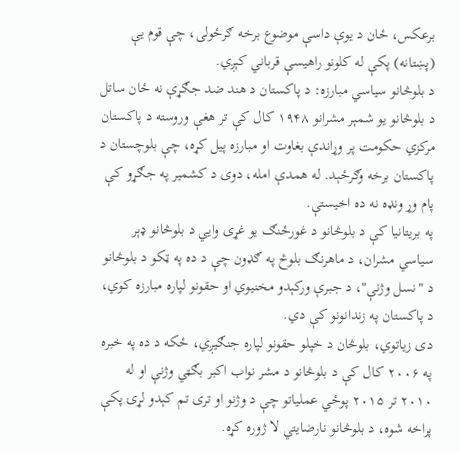برعکس، ځان د یوې داسې موضوع برخه ګرځولی، چې قوم یې (پښتانه) پکې له کلونو راهیسې قرباني کېږي.
د بلوڅانو سیاسي مبارزه: د پاکستان د هند ضد جګړې نه ځان ساتل
د بلوڅانو یو شمېر مشرانو ۱۹۴۸ کال کې تر هغې وروسته د پاکستان مرکزي حکومت پر وړاندې بغاوت او مبارزه پیل کړه، چې بلوچستان د پاکستان برخه وګرځېد. له همدې امله، دوی د کشمیر په جګړو کې پام وړ ونډه نه ده اخیستې.
په بریتانیا کې د بلوڅانو د غورځنګ یو غړی وایي د بلوڅانو ډېر سیاسي مشران، د ماهرنګ بلوڅ په ګډون چې د ده په ټکو د بلوڅانو د "نسل وژنې"، د جبرې ورکېدو مخنیوي او حقونو لپاره مبارزه کوي، د پاکستان په زندانونو کې دي.
دی زیاتوي، بلوڅان د خپلو حقونو لپاره جنګیږي، ځکه د ده په خبره په ۲۰۰۶ کال کې د بلوڅانو د مشر نواب اکبر بګټي وژنې او له ۲۰۱۰ تر ۲۰۱۵ پوځي عملیاتو چې د وژنو او تری تم کېدو لړۍ پکې پراخه شوه، د بلوڅانو نارضایتي لا ژوره کړه.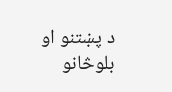د پښتنو او بلوڅانو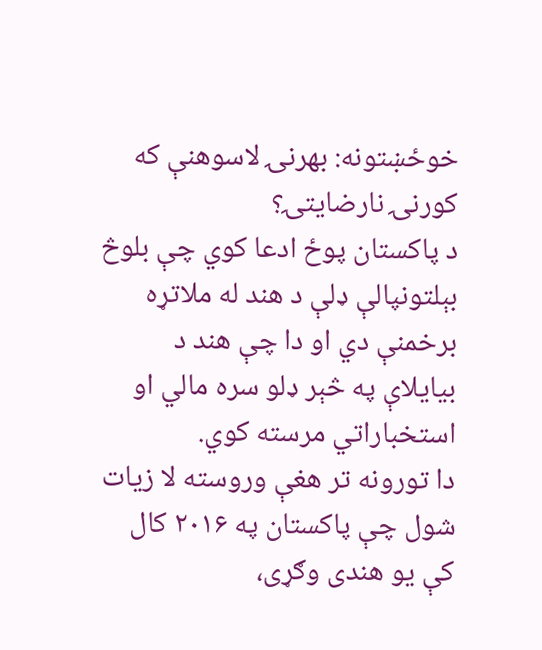خوځښتونه: بهرنۍ لاسوهنې که کورنۍ نارضایتۍ؟
د پاکستان پوځ ادعا کوي چې بلوڅ بېلتونپالې ډلې د هند له ملاتړه برخمنې دي او دا چې هند د بيایلاې په څېر ډلو سره مالي او استخباراتي مرسته کوي.
دا تورونه تر هغې وروسته لا زیات شول چې پاکستان په ۲۰۱۶ کال کې یو هندی وګړی،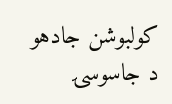کولبوشن جادهو د جاسوسۍ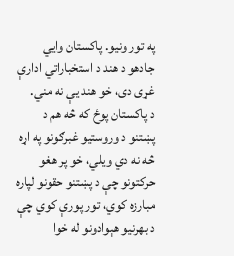په تور ونیو. پاکستان وايي جادهو د هند د استخباراتي ادارې غړی دی، خو هند یې نه مني.
د پاکستان پوځ که څه هم د پښتنو د وروستیو غبرګونو په اړه څه نه دي ویلي، خو پر هغو حرکتونو چې د پښتنو حقونو لپاره مبارزه کوي، تور پورې کوي چې د بهرنیو هېوادونو له خوا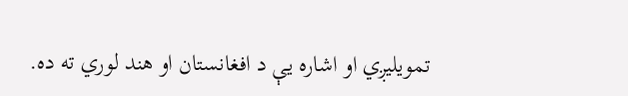تمویلیږي او اشاره یې د افغانستان او هند لوري ته ده.